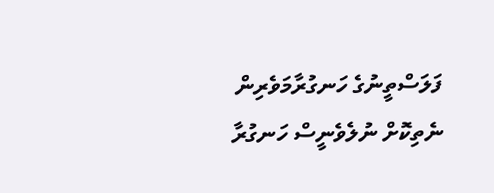ފަލަސްތީނުގެ ހަނގުރާމަވެރިން ނެތިކޮށް ނުލެވެނީސް ހަނގުރާ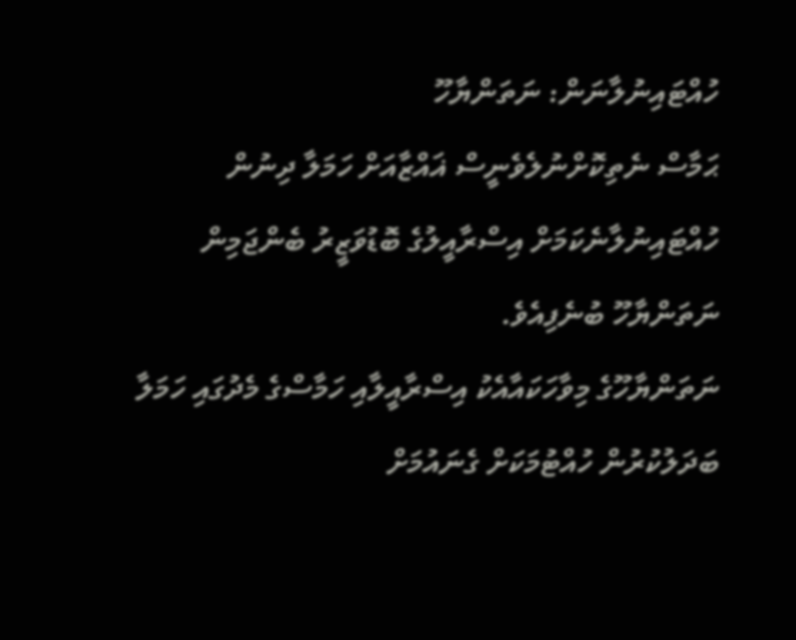ހުއްޓައިނުލާނަން: ނަތަންޔާހޫ
ޙަމާސް ނެތިކޮށްނުލެވެނީސް ޣައްޒާއަށް ހަމަލާ ދިނުން ހުއްޓައިނުލާނެކަމަށް އިސްރާއީލުގެ ބޮޑުވަޒީރު ބެންޖަމިން ނަތަންޔާހޫ ބުނެފިއެވެ.
ނަތަންޔާހޫގެ މިވާހަކައާއެކު އިސްރާއީލާއި ހަމާސްގެ މެދުގައި ހަމަލާ ބަދަލުކުރުން ހުއްޓުމަކަށް ގެނައުމަށް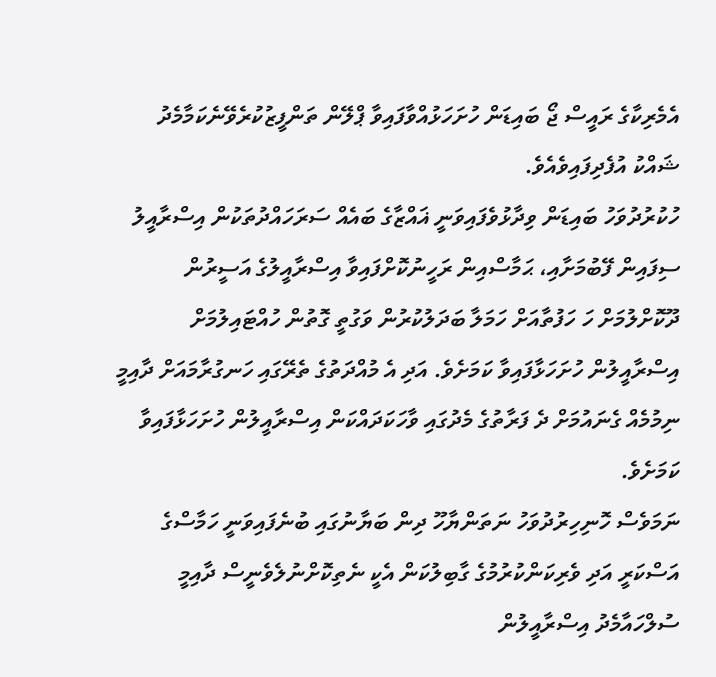އެމެރިކާގެ ރައީސް ޖޯ ބައިޑަން ހުށަހަޅުއްވާފައިވާ ޕްލޭން ތަންފީޒުކުރެވޭނެކަމާމެދު ޝައްކު އުފެދިފައިވެއެވެ.
ހުކުރުދުވަހު ބައިޑަން ވިދާޅުވެފައިވަނީ ޣައްޒާގެ ބައެއް ސަރަހައްދުތަކުން އިސްރާއީލު ސިފައިން ފޭބުމަށާއި، ޙަމާސްއިން ރަހީނުކޮށްފައިވާ އިސްރާއީލުގެ އަސީރުން ދޫކޮށްލުމަށް ހަ ހަފުތާއަށް ހަމަލާ ބަދަލުކުރުން ވަގުތީ ގޮތުން ހުއްޓައިލުމަށް އިސްރާއީލުން ހުށަހަޅާފައިވާ ކަމަށެވެ. އަދި އެ މުއްދަތުގެ ތެރޭގައި ހަނގުރާމައަށް ދާއިމީ ނިމުމެއް ގެނައުމަށް ދެ ފަރާތުގެ މެދުގައި ވާހަކަދައްކަން އިސްރާއީލުން ހުށަހަޅާފައިވާ ކަމަށެވެ.
ނަމަވެސް ހޮނިހިރުދުވަހު ނަތަންޔާހޫ ދިން ބަޔާނުގައި ބުނެފައިވަނީ ހަމާސްގެ އަސްކަރީ އަދި ވެރިކަންކުރުމުގެ ގާބިލުކަން އެކީ ނެތިކޮށްނުލެވެނީސް ދާއިމީ ސުލްހައާމެދު އިސްރާއީލުން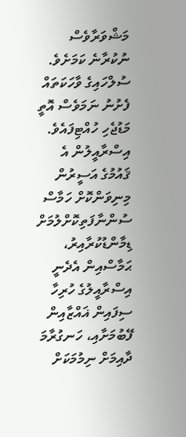މަޝްވަރާވެސް ނުކުރާނެ ކަމަށެވެ.
ސުލްހައިގެ ވާހަކަތައް ފެށުނު ނަމަވެސް އޮތީ މަޑުޖެހި ހުއްޓިފައެވެ. އިސްރާއީލުން އެ ޤައުމުގެ އަސީރުން މިނިވަންކޮށް ހަމާސް ސުންނާފަތިކޮށްލުމަށް ޑިމާންޑުކުރާއިރު، ޙަމާސްއިން އެދެނީ އިސްރާއީލުގެ ހުރިހާ ސިފައިން ޣައްޒާއިން ފޭބުމަށާއި، ހަނގުރާމަ ދާއިމަށް ނިމުމަކަށް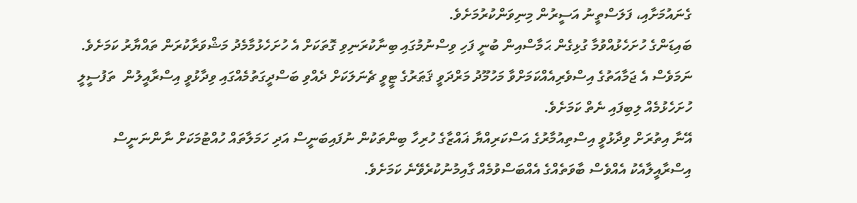ގެނައުމަށާއި، ފަލަސްތީނު އަސީރުން މިނިވަންކުރުމަށެވެ.
ބައިޑަންގެ ހުށަހެޅުއްވުމާ ގުޅިގެން ޙަމާސްއިން ބުނީ ފަހި ވިސްނުމުގައި ބިނާކުރަނިވި ގޮތަކަށް އެ ހުށަހެޅުމާމެދު މަޝްވަރާކުރަން ތައްޔާރު ކަމަށެވެ. ނަމަވެސް އެ ޖަމާއަތުގެ އިސްވެރިއެއްކަމަށްވާ މަހުމޫދު މަރްދަވީ ޤަޠަރުގެ ޓީވީ ޗެނަލަކަށް ދެއްވި ބަސްދީގަތުމެއްގައި ވިދާޅުވީ އިސްރާއީލުން  ތަފުސީލީ ހުށަހެޅުމެއް ލިބިފައި ނެތް ކަމަށެވެ.
އޭނާ އިތުރަށް ވިދާޅުވީ އިސްތިއުމާރުގެ އަސްކަރިއްޔާ ޣައްޒާގެ ހުރިހާ ބިންތަކުން ނުފައިބަނީސް އަދި ހަމަލާތައް ހުއްޓުމަކަށް ނާންނަނީސް އިސްރާއީލާއެކު އެއްވެސް ބާވަތެއްގެ އެއްބަސްވުމެއް ގާއިމުނުކުރެވޭނެ ކަމަށެވެ.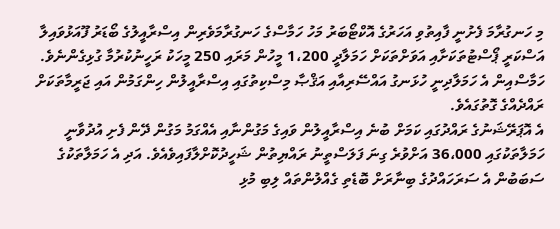މި ހަނގުރާމަ ފެށުނީ ފާއިތުވި އަހަރުގެ އޮކްޓޯބަރު މަހު ހަމާސްގެ ހަނގުރާމަވެރިން އިސްރާއީލުގެ ބޯޑަރު ފޫއަޅުވައިލާ އަސްކަރީ ޕޯސްޓުތަކަށާއި އަވަށްތަކަށް ހަމަލާދީ 1،200 މީހުން މަރައި 250 މީހަކު ރަހީނުކުރުމާ ގުޅިގެންނެވެ. ހަމާސްއިން އެ ހަމަލާދިނީ ހުޅަނގު އައްސޭރިއާއި އަޤްޞާ މިސްކިތުގައި އިސްރާއީލުން ހިންގަމުން އައި ޖަރީމާތަކަށް ރައްދެއްގެ ގޮތުގައެވެ.
އެ އޮޕަރޭޝަނުގެ ރައްދުގައި ކަމަށް ބުނެ އިސްރާއީލުން ވައިގެ މަގުންނާއި އެއްގަމު މަގުން ދޭން ފެށި އުދުވާނީ ހަމަލާތަކުގައި 36،000 އަށްވުރެ ގިނަ ފަލަސްތީނު ރައްޔިތުން ޝަހީދުކޮށްލާފައިވެއެވެ. އަދި އެ ހަމަލާތަކުގެ ސަބަބުން އެ ސަރަހައްދުގެ ބިނާރަށް ބޮޑެތި ގެއްލުންތައް ލިބި މުޅި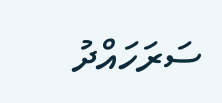ސަރަހައްދު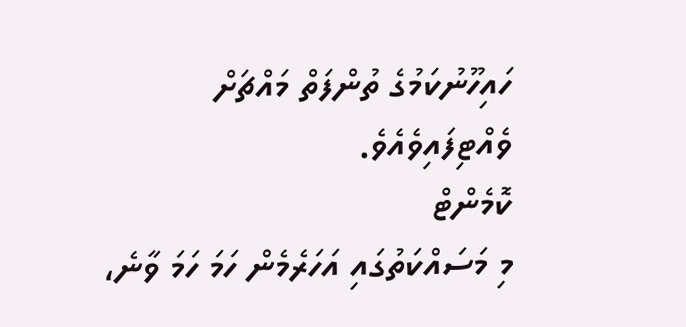ހައިހޫނުކަމުގެ ތުންފަތް މައްޗަށް ވެއްޓިފައިވެއެވެ.
ކޮމެންޓް
މި މަސައްކަތުގައި އަހަރެމެން ހަމަ ހަމަ ވާނެ،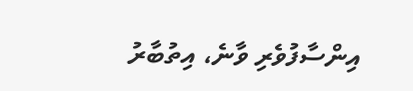އިންސާފުވެރި ވާނެ، އިތުބާރު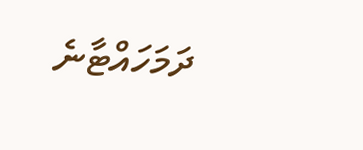ދަމަހައްޓާނެ